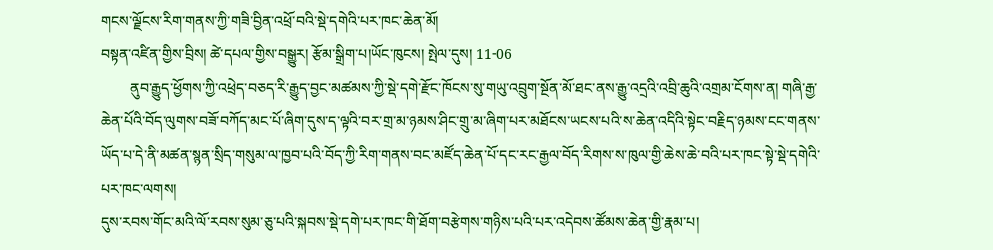གངས་ལྗོངས་རིག་གནས་ཀྱི་གཟི་བྱིན་འཕྲོ་བའི་སྡེ་དགེའི་པར་ཁང་ཆེན་མོ།
བསྟན་འཛིན་གྱིས་བྲིས། ཚེ་དཔལ་གྱིས་བསྒྱུར། རྩོམ་སྒྲིག་པ།ཡོང་ཁུངས། སྤེལ་དུས། 11-06
        ནུབ་རྒྱུད་ཕྱོགས་ཀྱི་འཕྲེད་བཅད་རི་རྒྱུད་བྱང་མཚམས་ཀྱི་སྡེ་དགེ་རྫོང་ཁོངས་སུ་གཡུ་འབྲུག་སྔོན་མོ་ཐང་ནས་རྒྱུ་འདྲའི་འབྲི་ཆུའི་འགྲམ་ངོགས་ན། གཞི་རྒྱ་ཆེན་པོའི་བོད་ལུགས་བཟོ་བཀོད་མང་པོ་ཞིག་དུས་ད་ལྟའི་བར་གྲ་མ་ཉམས་ཤིང་གྲུ་མ་ཞིག་པར་མཐོངས་ཡངས་པའི་ས་ཆེན་འདིའི་སྟེང་བརྗིད་ཉམས་ངང་གནས་ཡོད་པ་དེ་ནི་མཚན་སྙན་སྲིད་གསུམ་ལ་ཁྱབ་པའི་བོད་ཀྱི་རིག་གནས་བང་མཛོད་ཆེན་པོ་དང་རང་རྒྱལ་བོད་རིགས་ས་ཁུལ་གྱི་ཆེས་ཆེ་བའི་པར་ཁང་སྟེ་སྡེ་དགེའི་པར་ཁང་ལགས།
དུས་རབས་གོང་མའི་ལོ་རབས་སུམ་ཅུ་པའི་སྐབས་སྡེ་དགེ་པར་ཁང་གི་ཐོག་བརྩེགས་གཉིས་པའི་པར་འདེབས་ཚོམས་ཆེན་གྱི་རྣམ་པ།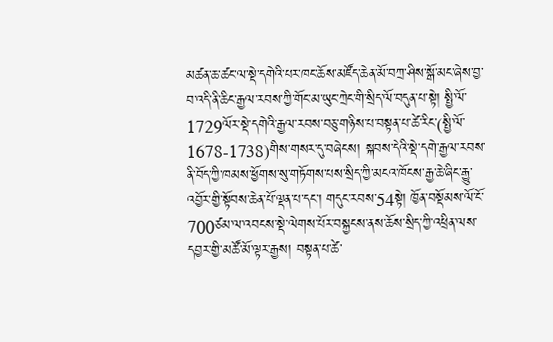མཚན་ཆ་ཚང་ལ་སྡེ་དགེའི་པར་ཁང་ཆོས་མཛོད་ཆེན་མོ་བཀྲ་ཤིས་སྒོ་མང་ཞེས་བྱ་བ་འདི་ནི་ཆིང་རྒྱལ་རབས་ཀྱི་གོང་མ་ཡུང་ཀྲེང་གི་སྲིད་ལོ་བདུན་པ་སྟེ། སྤྱི་ལོ་1729ལོར་སྡེ་དགེའི་རྒྱལ་རབས་བཅུ་གཉིས་པ་བསྟན་པ་ཚེ་རིང་(སྤྱི་ལོ་1678-1738)གིས་གསར་དུ་བཞེངས། སྐབས་དེའི་སྡེ་དགེ་རྒྱལ་རབས་ནི་བོད་ཀྱི་ཁམས་ཕྱོགས་སུ་གཏོགས་པས་སྲིད་ཀྱི་མངའ་ཁོངས་རྒྱ་ཆེ་ཞིང་རྒྱུ་འབྱོར་གྱི་སྟོབས་ཆེན་པོ་ལྡན་པ་དང་། གདུང་རབས་54སྟེ། ཁྱོན་བསྡོམས་ལོ་ངོ་700ཙམ་ལ་འབངས་སྡེ་ལེགས་པོར་བསྐྱངས་ནས་ཆོས་སྲིད་ཀྱི་འཕྲིན་ལས་དབྱར་གྱི་མཚོ་མོ་ལྟར་རྒྱས། བསྟན་པ་ཚེ་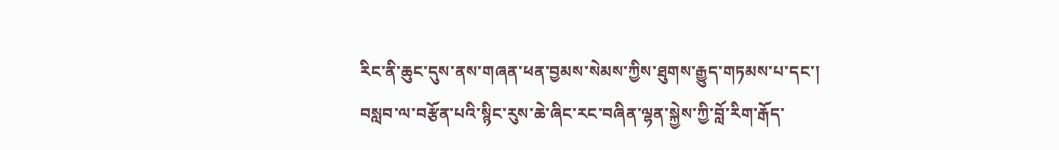རིང་ནི་ཆུང་དུས་ནས་གཞན་ཕན་བྱམས་སེམས་ཀྱིས་ཐུགས་རྒྱུད་གཏམས་པ་དང་། བསླབ་ལ་བརྩོན་པའི་སྙིང་རུས་ཆེ་ཞིང་རང་བཞིན་ལྷན་སྐྱེས་ཀྱི་བློ་རིག་རྒོད་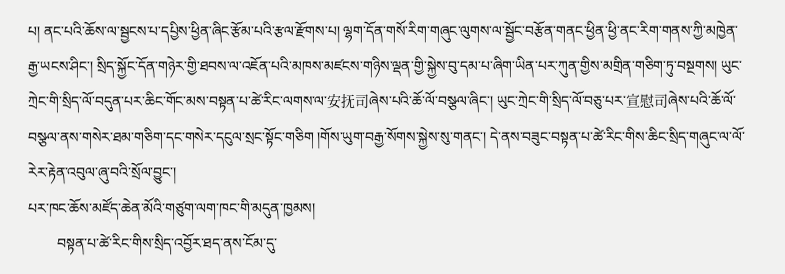པ། ནང་པའི་ཆོས་ལ་སྦྱངས་པ་དཔྱིས་ཕྱིན་ཞིང་རྩོམ་པའི་རྩལ་རྫོགས་པ། ལྷག་དོན་གསོ་རིག་གཞུང་ལུགས་ལ་སྦྱོང་བརྩོན་གནང་ཕྱིན་ཕྱི་ནང་རིག་གནས་ཀྱི་མཁྱེན་རྒྱ་ཡངས་ཤིང་། སྲིད་སྐྱོང་དོན་གཉེར་གྱི་ཐབས་ལ་འཇོན་པའི་མཁས་མཛངས་གཉིས་ལྡན་གྱི་སྐྱེས་བུ་དམ་པ་ཞིག་ཡིན་པར་ཀུན་གྱིས་མགྲིན་གཅིག་ཏུ་བསྔགས། ཡུང་ཀྲེང་གི་སྲིད་ལོ་བདུན་པར་ཆིང་གོང་མས་བསྟན་པ་ཚེ་རིང་ལགས་ལ་安抚司ཞེས་པའི་ཆོ་ལོ་བསྩལ་ཞིང་། ཡུང་ཀྲེང་གི་སྲིད་ལོ་བཅུ་པར་宣慰司ཞེས་པའི་ཆོ་ལོ་བསྩལ་ནས་གསེར་ཐམ་གཅིག་དང་གསེར་དངུལ་སྲང་སྟོང་གཅིག །གོས་ཡུག་བརྒྱ་སོགས་སྐྱེས་སུ་གནང་། དེ་ནས་བཟུང་བསྟན་པ་ཚེ་རིང་གིས་ཆིང་སྲིད་གཞུང་ལ་ལོ་རེར་རྟེན་འབུལ་ཞུ་བའི་སྲོལ་བྱུང་།
པར་ཁང་ཆོས་མཛོད་ཆེན་མོའི་གཙུག་ལག་ཁང་གི་མདུན་ཁྱམས།
        བསྟན་པ་ཚེ་རིང་གིས་སྲིད་འབྱོར་ཐད་ནས་ངོམ་དུ་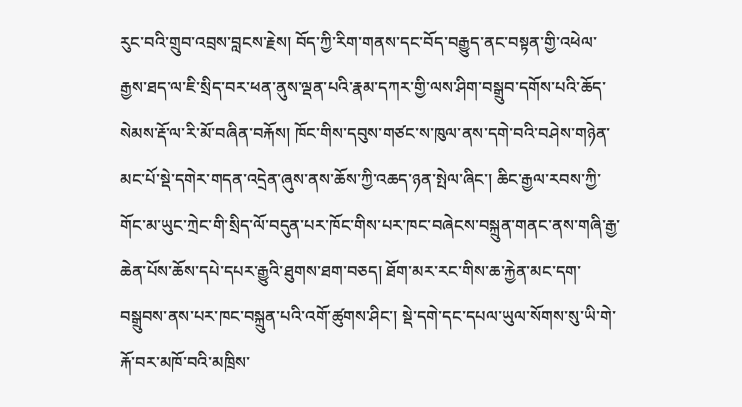རུང་བའི་གྲུབ་འབྲས་བླངས་རྗེས། བོད་ཀྱི་རིག་གནས་དང་བོད་བརྒྱུད་ནང་བསྟན་གྱི་འཕེལ་རྒྱས་ཐད་ལ་ཇི་སྲིད་བར་ཕན་ནུས་ལྡན་པའི་རྣམ་དཀར་གྱི་ལས་ཤིག་བསྒྲུབ་དགོས་པའི་ཆོད་སེམས་རྡོ་ལ་རི་མོ་བཞིན་བརྐོས། ཁོང་གིས་དབུས་གཙང་ས་ཁུལ་ནས་དགེ་བའི་བཤེས་གཉེན་མང་པོ་སྡེ་དགེར་གདན་འདྲེན་ཞུས་ནས་ཆོས་ཀྱི་འཆད་ཉན་སྤེལ་ཞིང་། ཆིང་རྒྱལ་རབས་ཀྱི་གོང་མ་ཡུང་ཀྲེང་གི་སྲིད་ལོ་བདུན་པར་ཁོང་གིས་པར་ཁང་བཞེངས་བསྐྲུན་གནང་ནས་གཞི་རྒྱ་ཆེན་པོས་ཆོས་དཔེ་དཔར་རྒྱུའི་ཐུགས་ཐག་བཅད། ཐོག་མར་རང་གིས་ཆ་རྐྱེན་མང་དག་བསྒྲུབས་ནས་པར་ཁང་བསྐྲུན་པའི་འགོ་ཚུགས་ཤིང་། སྡེ་དགེ་དང་དཔལ་ཡུལ་སོགས་སུ་ཡི་གེ་རྐོ་བར་མཁོ་བའི་མཁྲིས་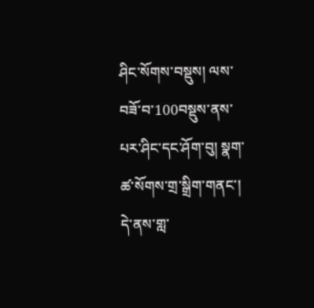ཤིང་སོགས་བསྡུས། ལས་བཟོ་བ་100བསྡུས་ནས་པར་ཤིང་དང་ཤོག་བུ། སྣག་ཚ་སོགས་གྲ་སྒྲིག་གནང་། དེ་ནས་གླ་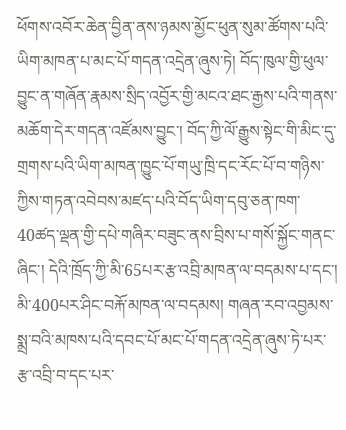ཕོགས་འབོར་ཆེན་བྱིན་ནས་ཉམས་མྱོང་ཕུན་སུམ་ཚོགས་པའི་ཡིག་མཁན་པ་མང་པོ་གདན་འདྲེན་ཞུས་ཏེ། བོད་ཁུལ་གྱི་ཕུལ་བྱུང་ན་གཞོན་རྣམས་སྲིད་འབྱོར་གྱི་མངའ་ཐང་རྒྱས་པའི་གནས་མཆོག་དེར་གདན་འཛོམས་བྱུང་། བོད་ཀྱི་ལོ་རྒྱུས་སྟེང་གི་མིང་དུ་གྲགས་པའི་ཡིག་མཁན་ཁྱུང་པོ་གཡུ་ཁྲི་དང་རོང་པོ་བ་གཉིས་ཀྱིས་གཏན་འབེབས་མཛད་པའི་བོད་ཡིག་དབུ་ཅན་ཁག་40ཚད་ལྡན་གྱི་དཔེ་གཞིར་བཟུང་ནས་བྲིས་པ་གསོ་སྐྱོང་གནང་ཞིང་། དེའི་ཁྲོད་ཀྱི་མི་65པར་རྩ་འབྲི་མཁན་ལ་བདམས་པ་དང་། མི་400པར་ཤིང་བརྐོ་མཁན་ལ་བདམས། གཞན་རབ་འབྱམས་སྨྲ་བའི་མཁས་པའི་དབང་པོ་མང་པོ་གདན་འདྲེན་ཞུས་ཏེ་པར་རྩ་འབྲི་བ་དང་པར་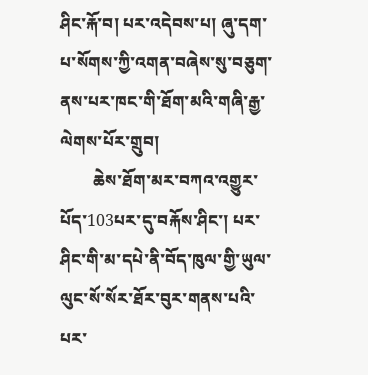ཤིང་རྐོ་བ། པར་འདེབས་པ། ཞུ་དག་པ་སོགས་ཀྱི་འགན་བཞེས་སུ་བཅུག་ནས་པར་ཁང་གི་ཐོག་མའི་གཞི་རྒྱ་ལེགས་པོར་གྲུབ།
        ཆེས་ཐོག་མར་བཀའ་འགྱུར་པོད་103པར་དུ་བརྐོས་ཤིང་། པར་ཤིང་གི་མ་དཔེ་ནི་བོད་ཁུལ་གྱི་ཡུལ་ལུང་སོ་སོར་ཐོར་བུར་གནས་པའི་པར་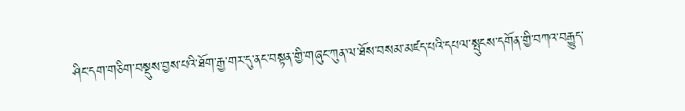ཤིང་དག་གཅིག་བསྡུས་བྱས་པའི་ཐོག་རྒྱ་གར་དུ་ནང་བསྟན་གྱི་གཞུང་ཀུན་ལ་ཐོས་བསམ་མཛད་པའི་དཔལ་སྤུངས་དགོན་གྱི་བཀའ་བརྒྱུད་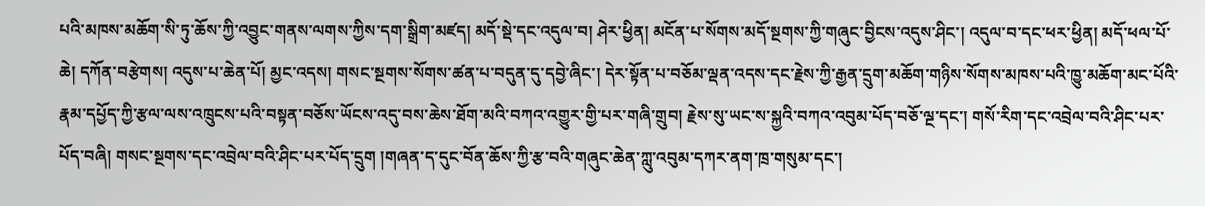པའི་མཁས་མཆོག་སི་ཏུ་ཆོས་ཀྱི་འབྱུང་གནས་ལགས་ཀྱིས་དག་སྒྲིག་མཛད། མདོ་སྡེ་དང་འདུལ་བ། ཤེར་ཕྱིན། མངོན་པ་སོགས་མདོ་སྔགས་ཀྱི་གཞུང་བྱིངས་འདུས་ཤིང་། འདུལ་བ་དང་ཕར་ཕྱིན། མདོ་ཕལ་པོ་ཆེ། དཀོན་བརྩེགས། འདུས་པ་ཆེན་པོ། མྱང་འདས། གསང་སྔགས་སོགས་ཚན་པ་བདུན་དུ་དབྱེ་ཞིང་། དེར་སྟོན་པ་བཅོམ་ལྡན་འདས་དང་རྗེས་ཀྱི་རྒྱན་དྲུག་མཆོག་གཉིས་སོགས་མཁས་པའི་ཁྱུ་མཆོག་མང་པོའི་རྣམ་དཔྱོད་ཀྱི་རྩལ་ལས་འཁྲུངས་པའི་བསྟན་བཅོས་ཡོངས་འདུ་བས་ཆེས་ཐོག་མའི་བཀའ་འགྱུར་གྱི་པར་གཞི་གྲུབ། རྗེས་སུ་ཡང་ས་སྐྱའི་བཀའ་འབུམ་པོད་བཅོ་ལྔ་དང་། གསོ་རིག་དང་འབྲེལ་བའི་ཤིང་པར་པོད་བཞི། གསང་སྔགས་དང་འབྲེལ་བའི་ཤིང་པར་པོད་དྲུག །གཞན་ད་དུང་བོན་ཆོས་ཀྱི་རྩ་བའི་གཞུང་ཆེན་ཀླུ་འབུམ་དཀར་ནག་ཁྲ་གསུམ་དང་།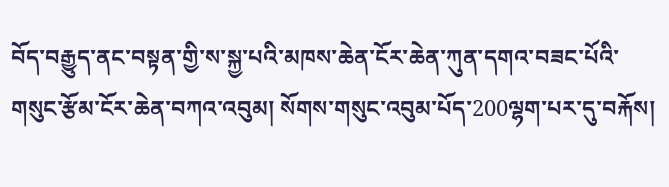བོད་བརྒྱུད་ནང་བསྟན་གྱི་ས་སྐྱ་པའི་མཁས་ཆེན་ངོར་ཆེན་ཀུན་དགའ་བཟང་པོའི་གསུང་རྩོམ་ངོར་ཆེན་བཀའ་འབུམ། སོགས་གསུང་འབུམ་པོད་200ལྷག་པར་དུ་བརྐོས།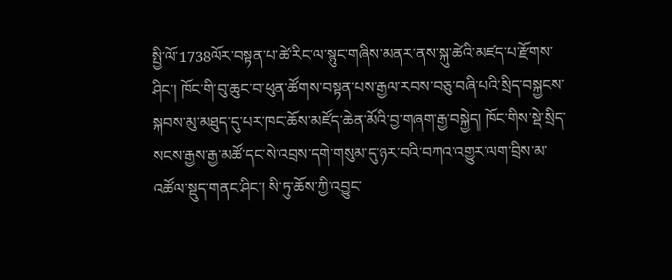སྤྱི་ལོ་1738ལོར་བསྟན་པ་ཚེ་རིང་ལ་སྙུང་གཞིས་མནར་ནས་སྐུ་ཚེའི་མཛད་པ་རྫོགས་ཤིང་། ཁོང་གི་བུ་ཆུང་བ་ཕུན་ཚོགས་བསྟན་པས་རྒྱལ་རབས་བཅུ་བཞི་པའི་སྲིད་བསྐྱངས་སྐབས་མུ་མཐུད་དུ་པར་ཁང་ཆོས་མཛོད་ཆེན་མོའི་བྱ་གཞག་རྒྱ་བསྐྱེད། ཁོང་གིས་སྡེ་སྲིད་སངས་རྒྱས་རྒྱ་མཚོ་དང་སེ་འབྲས་དགེ་གསུམ་དུ་ཉར་བའི་བཀའ་འགྱུར་ལག་བྲིས་མ་འཚོལ་སྡུད་གནང་ཤིང་། སི་ཏུ་ཆོས་ཀྱི་འབྱུང་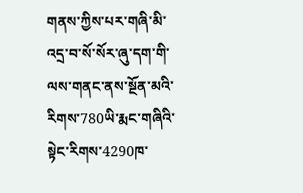གནས་ཀྱིས་པར་གཞི་མི་འདྲ་བ་སོ་སོར་ཞུ་དག་གི་ལས་གནང་ནས་སྔོན་མའི་རིགས་780ཡི་རྨང་གཞིའི་སྟེང་རིགས་4290ཁ་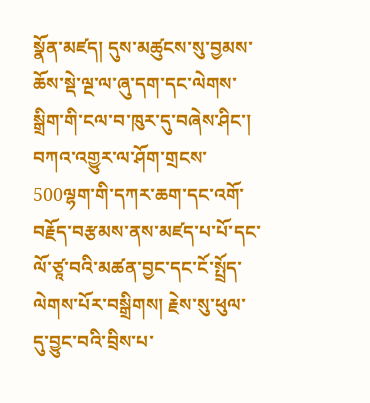སྣོན་མཛད། དུས་མཚུངས་སུ་བྱམས་ཆོས་སྡེ་ལྔ་ལ་ཞུ་དག་དང་ལེགས་སྒྲིག་གི་ངལ་བ་ཁུར་དུ་བཞེས་ཤིང་། བཀའ་འགྱུར་ལ་ཤོག་གྲངས་500ལྷག་གི་དཀར་ཆག་དང་འགོ་བརྗོད་བརྩམས་ནས་མཛད་པ་པོ་དང་ལོ་ཙཱ་བའི་མཚན་བྱང་དང་ངོ་སྤྲོད་ལེགས་པོར་བསྒྲིགས། རྗེས་སུ་ཕུལ་དུ་བྱུང་བའི་བྲིས་པ་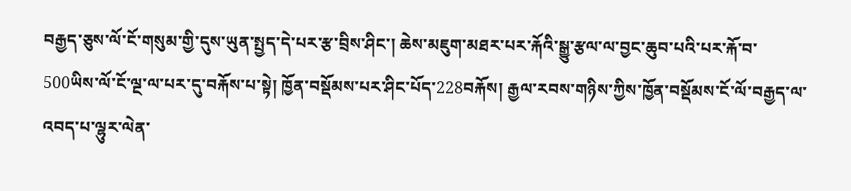བརྒྱད་ཅུས་ལོ་ངོ་གསུམ་གྱི་དུས་ཡུན་སྤྱད་དེ་པར་རྩ་བྲིས་ཤིང་། ཆེས་མཇུག་མཐར་པར་རྐོའི་སྒྱུ་རྩལ་ལ་བྱང་ཆུབ་པའི་པར་རྐོ་བ་500ཡིས་ལོ་ངོ་ལྔ་ལ་པར་དུ་བརྐོས་པ་སྟེ། ཁྱོན་བསྡོམས་པར་ཤིང་པོད་228བརྐོས། རྒྱལ་རབས་གཉིས་ཀྱིས་ཁྱོན་བསྡོམས་ངོ་ལོ་བརྒྱད་ལ་འབད་པ་ལྷུར་ལེན་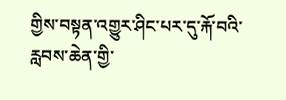གྱིས་བསྟན་འགྱུར་ཤིང་པར་དུ་རྐོ་བའི་རླབས་ཆེན་གྱི་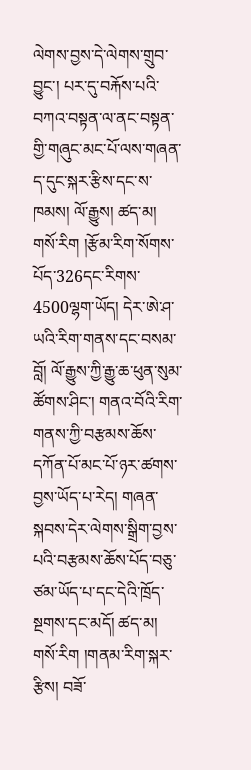ལེགས་བྱས་དེ་ལེགས་གྲུབ་བྱུང་། པར་དུ་བརྐོས་པའི་བཀའ་བསྟན་ལ་ནང་བསྟན་གྱི་གཞུང་མང་པོ་ལས་གཞན་ད་དུང་སྐར་རྩིས་དང་ས་ཁམས། ལོ་རྒྱུས། ཚད་མ། གསོ་རིག །རྩོམ་རིག་སོགས་པོད་326དང་རིགས་4500ལྷག་ཡོད། དེར་ཨེ་ཤ་ཡའི་རིག་གནས་དང་བསམ་བློ། ལོ་རྒྱུས་ཀྱི་རྒྱུ་ཆ་ཕུན་སུམ་ཚོགས་ཤིང་། གནའ་བོའི་རིག་གནས་ཀྱི་བརྩམས་ཆོས་དཀོན་པོ་མང་པོ་ཉར་ཚགས་བྱས་ཡོད་པ་རེད། གཞན་སྐབས་དེར་ལེགས་སྒྲིག་བྱས་པའི་བརྩམས་ཆོས་པོད་བཅུ་ཙམ་ཡོད་པ་དང་དེའི་ཁྲོད་སྔགས་དང་མདོ། ཚད་མ། གསོ་རིག །གནམ་རིག་སྐར་རྩིས། བཟོ་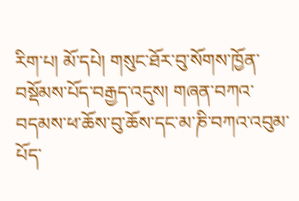རིག་པ། མོ་དཔེ། གསུང་ཐོར་བུ་སོགས་ཁྱོན་བསྡོམས་པོད་བརྒྱད་འདུས། གཞན་བཀའ་བདམས་ཕ་ཆོས་བུ་ཆོས་དང་མ་ཎི་བཀའ་འབུམ་པོད་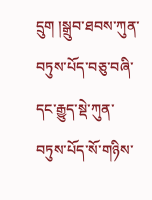དྲུག །སྒྲུབ་ཐབས་ཀུན་བཏུས་པོད་བཅུ་བཞི་དང་རྒྱུད་སྡེ་ཀུན་བཏུས་པོད་སོ་གཉིས་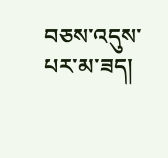བཅས་འདུས་པར་མ་ཟད།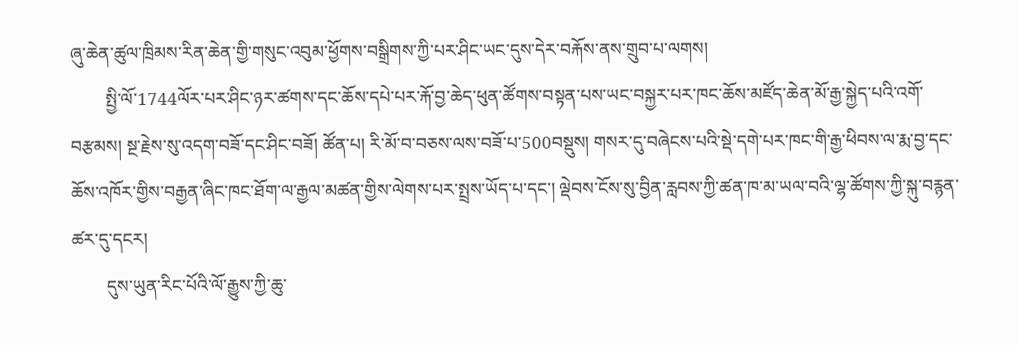ཞུ་ཆེན་ཚུལ་ཁྲིམས་རིན་ཆེན་གྱི་གསུང་འབུམ་ཕྱོགས་བསྒྲིགས་ཀྱི་པར་ཤིང་ཡང་དུས་དེར་བརྐོས་ནས་གྲུབ་པ་ལགས།
        སྤྱི་ལོ་1744ལོར་པར་ཤིང་ཉར་ཚགས་དང་ཆོས་དཔེ་པར་རྐོ་བྱ་ཆེད་ཕུན་ཚོགས་བསྟན་པས་ཡང་བསྐྱར་པར་ཁང་ཆོས་མཛོད་ཆེན་མོ་རྒྱ་སྐྱེད་པའི་འགོ་བརྩམས། སྔ་རྗེས་སུ་འདག་བཟོ་དང་ཤིང་བཟོ། ཚོན་པ། རི་མོ་བ་བཅས་ལས་བཟོ་པ་500བསྡུས། གསར་དུ་བཞེངས་པའི་སྡེ་དགེ་པར་ཁང་གི་རྒྱ་ཕིབས་ལ་རྨ་བྱ་དང་ཆོས་འཁོར་གྱིས་བརྒྱན་ཞིང་ཁང་ཐོག་ལ་རྒྱལ་མཚན་གྱིས་ལེགས་པར་སྤྲས་ཡོད་པ་དང་། ལྡེབས་ངོས་སུ་བྱིན་རླབས་ཀྱི་ཚན་ཁ་མ་ཡལ་བའི་ལྷ་ཚོགས་ཀྱི་སྐུ་བརྙན་ཚར་དུ་དངར།
        དུས་ཡུན་རིང་པོའི་ལོ་རྒྱུས་ཀྱི་ཆུ་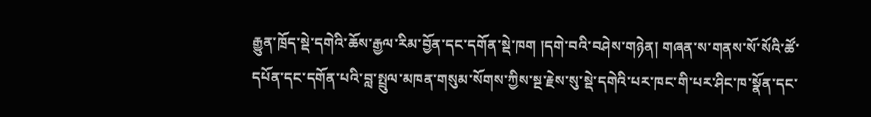རྒྱུན་ཁྲོད་སྡེ་དགེའི་ཆོས་རྒྱལ་རིམ་བྱོན་དང་དགོན་སྡེ་ཁག །དགེ་བའི་བཤེས་གཉེན། གཞན་ས་གནས་སོ་སོའི་ཚོ་དཔོན་དང་དགོན་པའི་བླ་སྤྲུལ་མཁན་གསུམ་སོགས་ཀྱིས་སྔ་རྗེས་སུ་སྡེ་དགེའི་པར་ཁང་གི་པར་ཤིང་ཁ་སྣོན་དང་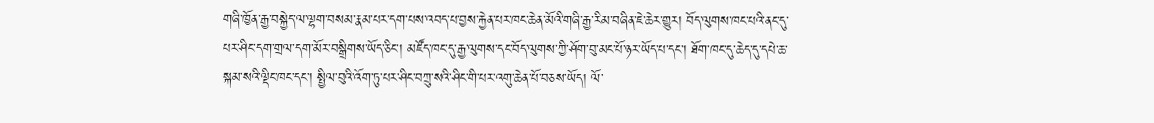གཞི་ཁྱོན་རྒྱ་བསྐྱེད་ལ་ལྷག་བསམ་རྣམ་པར་དག་པས་འབད་པ་བྱས་རྐྱེན་པར་ཁང་ཆེན་མོའི་གཞི་རྒྱ་རིམ་བཞིན་ཇེ་ཆེར་གྱུར། བོད་ལུགས་ཁང་པའི་ནང་དུ་པར་ཤིང་དག་གྲལ་དག་མོར་བསྒྲིགས་ཡོད་ཅིང་། མཛོད་ཁང་དུ་རྒྱ་ལུགས་དང་བོད་ལུགས་ཀྱི་ཤོག་བུ་མང་པོ་ཉར་ཡོད་པ་དང་། ཐོག་ཁང་དུ་ཆེད་དུ་དཔེ་ཆ་སྐམ་སའི་ལྡིང་ཁང་དང་། སྤྱིལ་བུའི་འོག་ཏུ་པར་ཤིང་བཀྲུ་སའི་ཤིང་གི་པར་འགུ་ཆེན་པོ་བཅས་ཡོད། ལོ་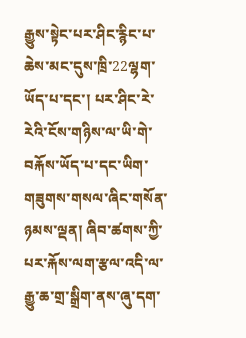རྒྱུས་སྟེང་པར་ཤིང་རྙིང་པ་ཆེས་མང་དུས་ཁྲི་22ལྷག་ཡོད་པ་དང་། པར་ཤིང་རེ་རེའི་ངོས་གཉིས་ལ་ཡི་གེ་བརྐོས་ཡོད་པ་དང་ཡིག་གཟུགས་གསལ་ཞིང་གསོན་ཉམས་ལྡན། ཞིབ་ཚགས་ཀྱི་པར་རྐོས་ལག་རྩལ་འདི་ལ་རྒྱུ་ཆ་གྲ་སྒྲིག་ནས་ཞུ་དག་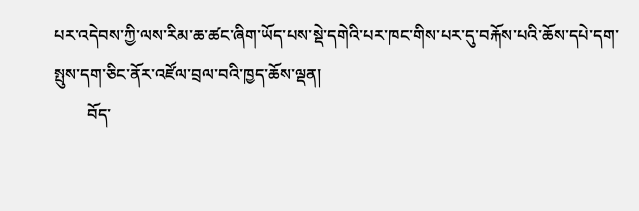པར་འདེབས་ཀྱི་ལས་རིམ་ཆ་ཚང་ཞིག་ཡོད་པས་སྡེ་དགེའི་པར་ཁང་གིས་པར་དུ་བརྐོས་པའི་ཆོས་དཔེ་དག་སྤུས་དག་ཅིང་ནོར་འཛོལ་བྲལ་བའི་ཁྱད་ཆོས་ལྡན།
        བོད་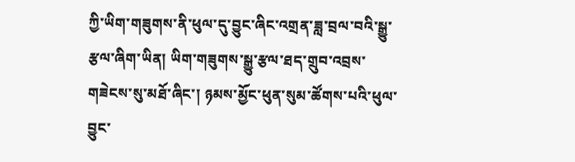ཀྱི་ཡིག་གཟུགས་ནི་ཕུལ་དུ་བྱུང་ཞིང་འགྲན་ཟླ་བྲལ་བའི་སྒྱུ་རྩལ་ཞིག་ཡིན། ཡིག་གཟུགས་སྒྱུ་རྩལ་ཐད་གྲུབ་འབྲས་གཟེངས་སུ་མཐོ་ཞིང་། ཉམས་མྱོང་ཕུན་སུམ་ཚོགས་པའི་ཕུལ་བྱུང་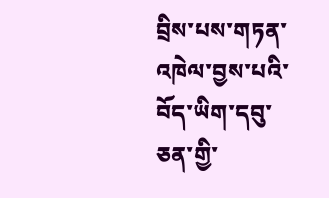བྲིས་པས་གཏན་འཁེལ་བྱས་པའི་བོད་ཡིག་དབུ་ཅན་གྱི་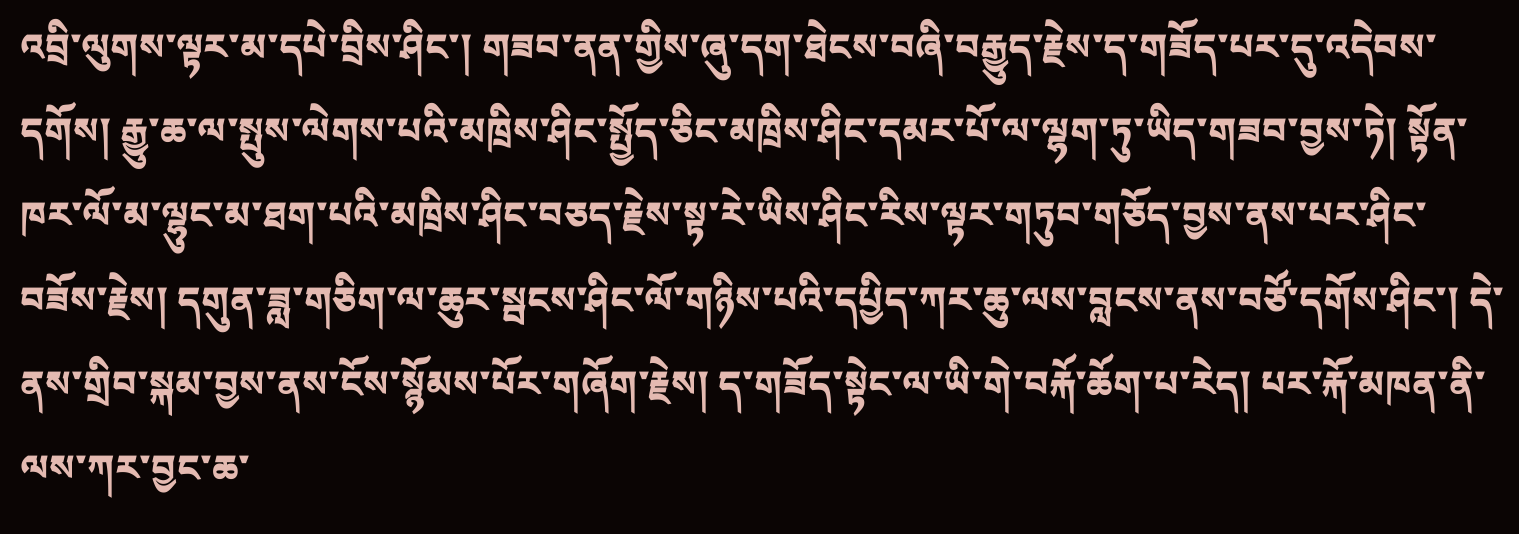འབྲི་ལུགས་ལྟར་མ་དཔེ་བྲིས་ཤིང་། གཟབ་ནན་གྱིས་ཞུ་དག་ཐེངས་བཞི་བརྒྱུད་རྗེས་ད་གཟོད་པར་དུ་འདེབས་དགོས། རྒྱུ་ཆ་ལ་སྤུས་ལེགས་པའི་མཁྲིས་ཤིང་སྤྱོད་ཅིང་མཁྲིས་ཤིང་དམར་པོ་ལ་ལྷག་ཏུ་ཡིད་གཟབ་བྱས་ཏེ། སྟོན་ཁར་ལོ་མ་ལྷུང་མ་ཐག་པའི་མཁྲིས་ཤིང་བཅད་རྗེས་སྟ་རེ་ཡིས་ཤིང་རིས་ལྟར་གཏུབ་གཅོད་བྱས་ནས་པར་ཤིང་བཟོས་རྗེས། དགུན་ཟླ་གཅིག་ལ་ཆུར་སྦངས་ཤིང་ལོ་གཉིས་པའི་དཔྱིད་ཀར་ཆུ་ལས་བླངས་ནས་བཙོ་དགོས་ཤིང་། དེ་ནས་གྲིབ་སྐམ་བྱས་ནས་ངོས་སྙོམས་པོར་གཞོག་རྗེས། ད་གཟོད་སྟེང་ལ་ཡི་གེ་བརྐོ་ཆོག་པ་རེད། པར་རྐོ་མཁན་ནི་ལས་ཀར་བྱང་ཆ་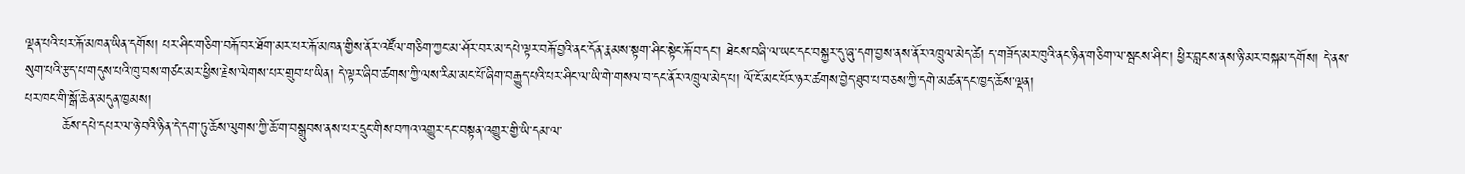ལྡན་པའི་པར་རྐོ་མཁན་ཡིན་དགོས། པར་ཤིང་གཅིག་བརྐོ་བར་ཐོག་མར་པར་རྐོ་མཁན་གྱིས་ནོར་འཛོལ་གཅིག་ཀྱང་མ་ཤོར་བར་མ་དཔེ་ལྟར་བརྐོ་བྱའི་ནང་དོན་རྣམས་སྟག་ཤིང་སྟེང་རྐོ་བ་དང་། ཐེངས་བཞི་ལ་ཡང་དང་བསྐྱར་དུ་ཞུ་དག་བྱས་ནས་ནོར་འཁྲུལ་མེད་ཚེ། ད་གཟོད་མར་ཁུའི་ནང་ཉིན་གཅིག་ལ་སྦངས་ཤིང་། ཕྱིར་བླངས་ནས་ཉི་མར་བསྐམ་དགོས། དེ་ནས་སུག་པའི་རྩད་པ་གདུས་པའི་ཁུ་བས་གཙང་མར་ཕྱིས་རྗེས་ལེགས་པར་གྲུབ་པ་ཡིན། དེ་ལྟར་ཞིབ་ཚགས་ཀྱི་ལས་རིམ་མང་པོ་ཞིག་བརྒྱུད་པའི་པར་ཤིང་ལ་ཡི་གེ་གསལ་བ་དང་ནོར་འཁྲུལ་མེད་པ། ལོ་ངོ་མང་པོར་ཉར་ཚགས་བྱེད་ཐུབ་པ་བཅས་ཀྱི་དགེ་མཚན་དང་ཁྱད་ཆོས་ལྡན།
པར་ཁང་གི་སྒོ་ཆེན་མདུན་ཁྱམས།
        ཆོས་དཔེ་དཔར་ལ་ཉེ་བའི་ཉིན་དེ་དག་ཏུ་ཆོས་ལུགས་ཀྱི་ཆོ་ག་བསྒྲུབས་ནས་པར་དྲུང་གིས་བཀའ་འགྱུར་དང་བསྟན་འགྱུར་གྱི་ཡི་དམ་ལ་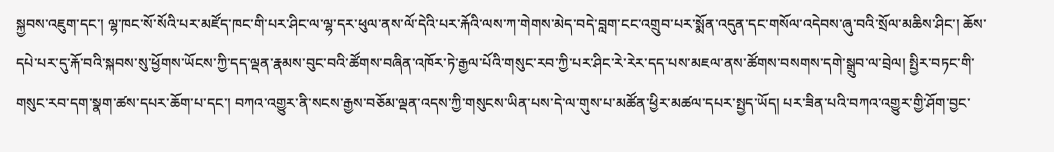སྐྱབས་འཇུག་དང་། ལྷ་ཁང་སོ་སོའི་པར་མཛོད་ཁང་གི་པར་ཤིང་ལ་ལྷ་དར་ཕུལ་ནས་ལོ་དེའི་པར་རྐོའི་ལས་ཀ་གེགས་མེད་བདེ་བླག་ངང་འགྲུབ་པར་སྨོན་འདུན་དང་གསོལ་འདེབས་ཞུ་བའི་སྲོལ་མཆིས་ཤིང་། ཆོས་དཔེ་པར་དུ་རྐོ་བའི་སྐབས་སུ་ཕྱོགས་ཡོངས་ཀྱི་དད་ལྡན་རྣམས་བུང་བའི་ཚོགས་བཞིན་འཁོར་ཏེ་རྒྱལ་པོའི་གསུང་རབ་ཀྱི་པར་ཤིང་རེ་རེར་དད་པས་མཇལ་ནས་ཚོགས་བསགས་དགེ་སྒྲུབ་ལ་བྲེལ། སྤྱིར་བཏང་གི་གསུང་རབ་དག་སྣག་ཚས་དཔར་ཆོག་པ་དང་། བཀའ་འགྱུར་ནི་སངས་རྒྱས་བཅོམ་ལྡན་འདས་ཀྱི་གསུངས་ཡིན་པས་དེ་ལ་གུས་པ་མཚོན་ཕྱིར་མཚལ་དཔར་སྤྱད་ཡོད། པར་ཟིན་པའི་བཀའ་འགྱུར་གྱི་ཤོག་བྱང་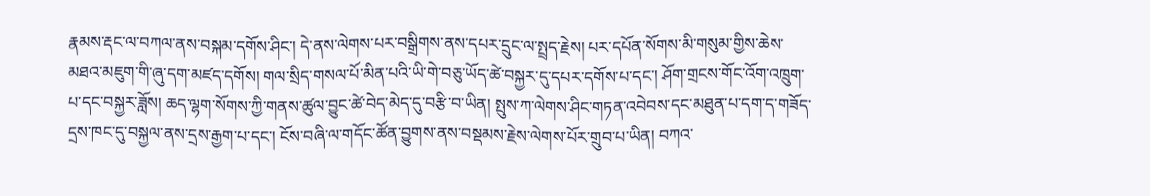རྣམས་རྡང་ལ་བཀལ་ནས་བསྐམ་དགོས་ཤིང་། དེ་ནས་ལེགས་པར་བསྒྲིགས་ནས་དཔར་དྲུང་ལ་སྤྲད་རྗེས། པར་དཔོན་སོགས་མི་གསུམ་གྱིས་ཆེས་མཐའ་མཇུག་གི་ཞུ་དག་མཛད་དགོས། གལ་སྲིད་གསལ་པོ་མིན་པའི་ཡི་གེ་བཅུ་ཡོད་ཚེ་བསྐྱར་དུ་དཔར་དགོས་པ་དང་། ཤོག་གྲངས་གོང་འོག་འཁྲུག་པ་དང་བསྐྱར་ཟློས། ཆད་ལྷག་སོགས་ཀྱི་གནས་ཚུལ་བྱུང་ཚེ་བེད་མེད་དུ་བརྩི་བ་ཡིན། སྤུས་ཀ་ལེགས་ཤིང་གཏན་འབེབས་དང་མཐུན་པ་དག་ད་གཟོད་དྲས་ཁང་དུ་བསྐྱལ་ནས་དྲས་རྒྱག་པ་དང་། ངོས་བཞི་ལ་གདོང་ཚོན་བྱུགས་ནས་བསྡམས་རྗེས་ལེགས་པོར་གྲུབ་པ་ཡིན། བཀའ་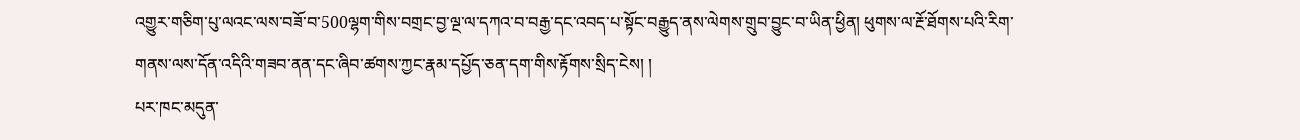འགྱུར་གཅིག་པུ་ལའང་ལས་བཟོ་བ་500ལྷག་གིས་བགྲང་བྱ་ལྔ་ལ་དཀའ་བ་བརྒྱ་དང་འབད་པ་སྟོང་བརྒྱུད་ནས་ལེགས་གྲུབ་བྱུང་བ་ཡིན་ཕྱིན། ཕུགས་ལ་རྔོ་ཐོགས་པའི་རིག་གནས་ལས་དོན་འདིའི་གཟབ་ནན་དང་ཞིབ་ཚགས་ཀྱང་རྣམ་དཔྱོད་ཅན་དག་གིས་རྟོགས་སྲིད་ངེས། །
པར་ཁང་མདུན་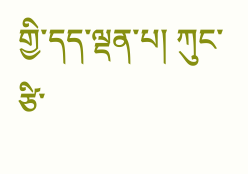གྱི་དད་ལྡན་པ། ཀུང་ཙི་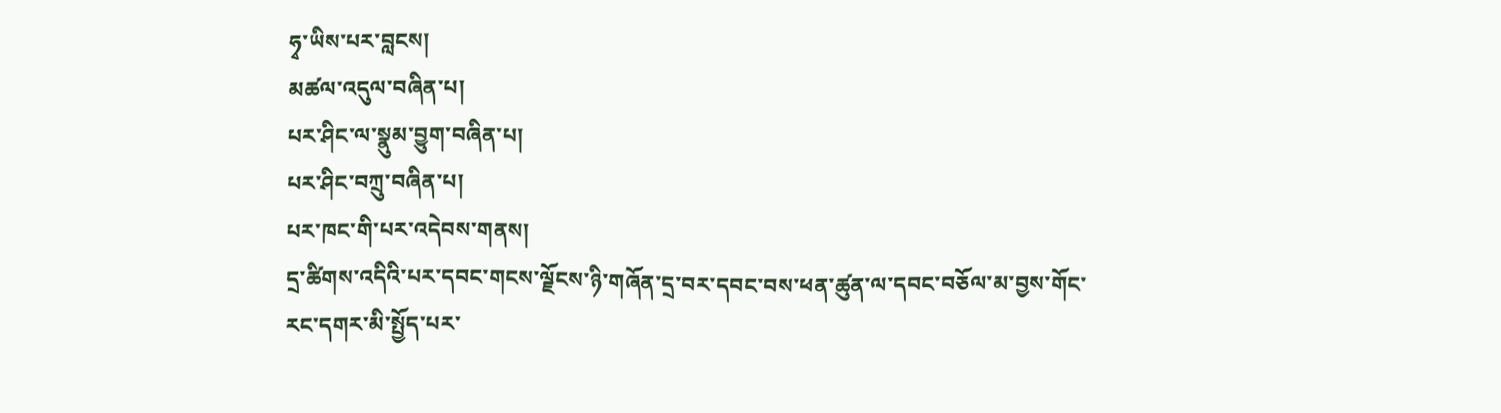ཧྭ་ཡིས་པར་བླངས།
མཚལ་འདུལ་བཞིན་པ།
པར་ཤིང་ལ་སྣུམ་བྱུག་བཞིན་པ།
པར་ཤིང་བཀྲུ་བཞིན་པ།
པར་ཁང་གི་པར་འདེབས་གནས།
དྲ་ཚིགས་འདིའི་པར་དབང་གངས་ལྗོངས་ཉི་གཞོན་དྲ་བར་དབང་བས་ཕན་ཚུན་ལ་དབང་བཅོལ་མ་བྱས་གོང་རང་དགར་མི་སྤྱོད་པར་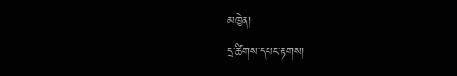མཁྱེན།
དྲ་ཚིགས་དཔང་རྟགས།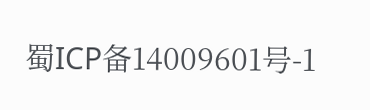蜀ICP备14009601号-1